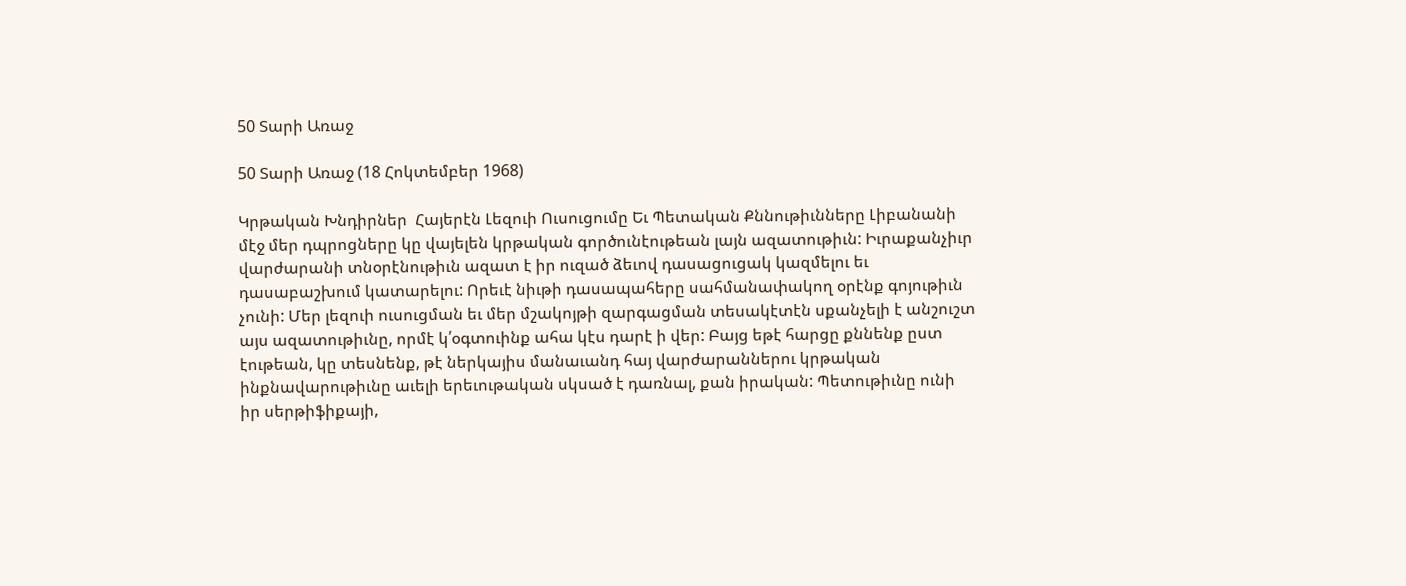50 Տարի Առաջ

50 Տարի Առաջ (18 Հոկտեմբեր 1968)

Կրթական Խնդիրներ  Հայերէն Լեզուի Ուսուցումը Եւ Պետական Քննութիւնները Լիբանանի մէջ մեր դպրոցները կը վայելեն կրթական գործունէութեան լայն ազատութիւն: Իւրաքանչիւր վարժարանի տնօրէնութիւն ազատ է իր ուզած ձեւով դասացուցակ կազմելու եւ դասաբաշխում կատարելու: Որեւէ նիւթի դասապահերը սահմանափակող օրէնք գոյութիւն չունի: Մեր լեզուի ուսուցման եւ մեր մշակոյթի զարգացման տեսակէտէն սքանչելի է անշուշտ այս ազատութիւնը, որմէ կ՛օգտուինք ահա կէս դարէ ի վեր: Բայց եթէ հարցը քննենք ըստ էութեան, կը տեսնենք, թէ ներկայիս մանաւանդ հայ վարժարաններու կրթական ինքնավարութիւնը աւելի երեւութական սկսած է դառնալ, քան իրական: Պետութիւնը ունի իր սերթիֆիքայի,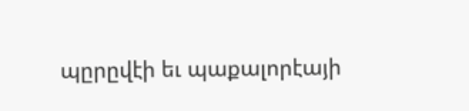պըրըվէի եւ պաքալորէայի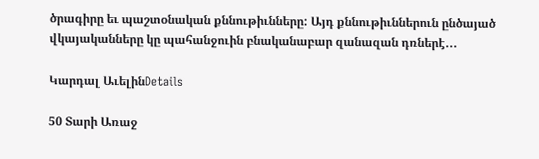ծրագիրը եւ պաշտօնական քննութիւնները: Այդ քննութիւններուն ընծայած վկայականները կը պահանջուին բնականաբար զանազան դռներէ...

Կարդալ ԱւելինDetails

50 Տարի Առաջ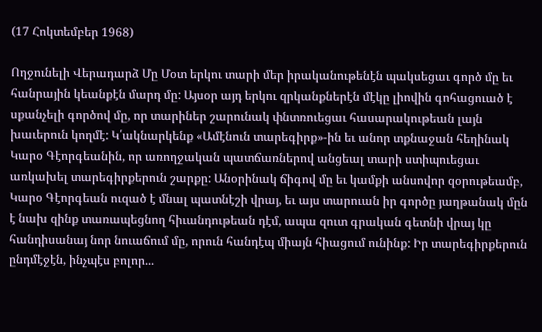(17 Հոկտեմբեր 1968)

Ողջունելի Վերադարձ Մը Մօտ երկու տարի մեր իրականութենէն պակսեցաւ գործ մը եւ հանրային կեանքէն մարդ մը: Այսօր այդ երկու զրկանքներէն մէկը լիովին գոհացուած է սքանչելի գործով մը, որ տարիներ շարունակ փնտռուեցաւ հասարակութեան լայն խաւերուն կողմէ: Կ՛ակնարկենք «Ամէնուն տարեգիրք»-ին եւ անոր տքնաջան հեղինակ Կարօ Գէորգեանին, որ առողջական պատճառներով անցեալ տարի ստիպուեցաւ առկախել տարեգիրքերուն շարքը: Անօրինակ ճիգով մը եւ կամքի անսովոր զօրութեամբ, Կարօ Գէորգեան ուզած է մնալ պատնէշի վրայ, եւ այս տարուան իր գործը յաղթանակ մըն է նախ զինք տառապեցնող հիւանդութեան դէմ, ապա զուտ գրական գետնի վրայ կը հանդիսանայ նոր նուաճում մը, որուն հանդէպ միայն հիացում ունինք: Իր տարեգիրքերուն ընդմէջէն, ինչպէս բոլոր...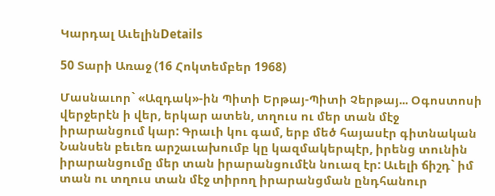Կարդալ ԱւելինDetails

50 Տարի Առաջ (16 Հոկտեմբեր 1968)

Մասնաւոր` «Ազդակ»-ին Պիտի Երթայ-Պիտի Չերթայ... Օգոստոսի վերջերէն ի վեր, երկար ատեն, տղուս ու մեր տան մէջ իրարանցում կար: Գրաւի կու գամ, երբ մեծ հայասէր գիտնական Նանսեն բեւեռ արշաւախումբ կը կազմակերպէր, իրենց տունին իրարանցումը մեր տան իրարանցումէն նուազ էր: Աւելի ճիշդ` իմ տան ու տղուս տան մէջ տիրող իրարանցման ընդհանուր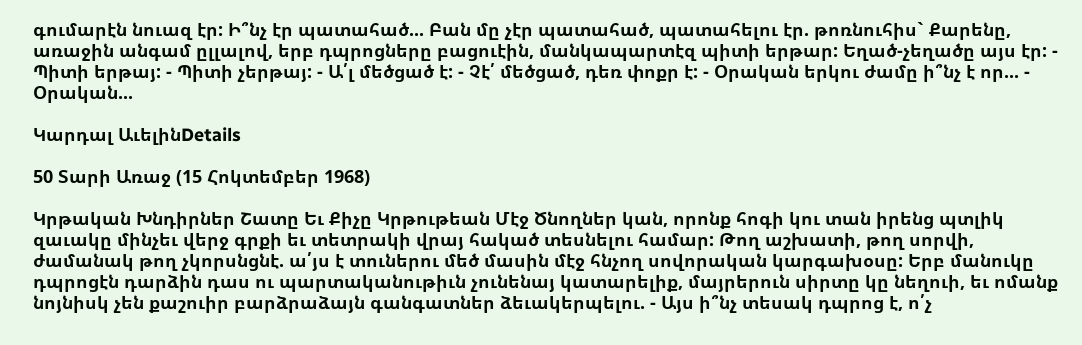գումարէն նուազ էր: Ի՞նչ էր պատահած... Բան մը չէր պատահած, պատահելու էր. թոռնուհիս` Քարենը, առաջին անգամ ըլլալով, երբ դպրոցները բացուէին, մանկապարտէզ պիտի երթար: Եղած-չեղածը այս էր: - Պիտի երթայ: - Պիտի չերթայ: - Ա՛լ մեծցած է: - Չէ՛ մեծցած, դեռ փոքր է: - Օրական երկու ժամը ի՞նչ է որ... - Օրական...

Կարդալ ԱւելինDetails

50 Տարի Առաջ (15 Հոկտեմբեր 1968)

Կրթական Խնդիրներ Շատը Եւ Քիչը Կրթութեան Մէջ Ծնողներ կան, որոնք հոգի կու տան իրենց պտլիկ զաւակը մինչեւ վերջ գրքի եւ տետրակի վրայ հակած տեսնելու համար: Թող աշխատի, թող սորվի, ժամանակ թող չկորսնցնէ. ա՛յս է տուներու մեծ մասին մէջ հնչող սովորական կարգախօսը: Երբ մանուկը դպրոցէն դարձին դաս ու պարտականութիւն չունենայ կատարելիք, մայրերուն սիրտը կը նեղուի, եւ ոմանք նոյնիսկ չեն քաշուիր բարձրաձայն գանգատներ ձեւակերպելու. - Այս ի՞նչ տեսակ դպրոց է, ո՛չ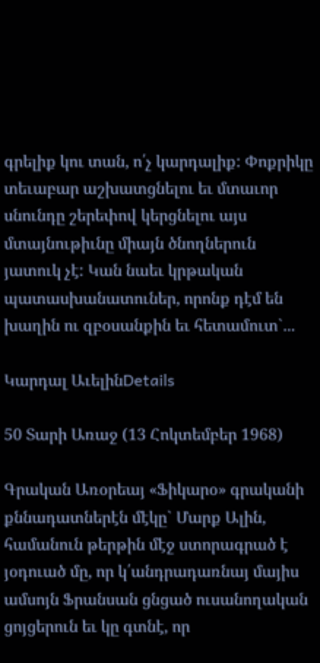գրելիք կու տան, ո՛չ կարդալիք: Փոքրիկը տեւաբար աշխատցնելու եւ մտաւոր սնունդը շերեփով կերցնելու այս մտայնութիւնը միայն ծնողներուն յատուկ չէ: Կան նաեւ կրթական պատասխանատուներ, որոնք դէմ են խաղին ու զբօսանքին եւ հետամուտ`...

Կարդալ ԱւելինDetails

50 Տարի Առաջ (13 Հոկտեմբեր 1968)

Գրական Առօրեայ «Ֆիկարօ» գրականի քննադատներէն մէկը` Մարք Ալին, համանուն թերթին մէջ ստորագրած է յօդուած մը, որ կ՛անդրադառնայ մայիս ամսոյն Ֆրանսան ցնցած ուսանողական ցոյցերուն եւ կը գտնէ, որ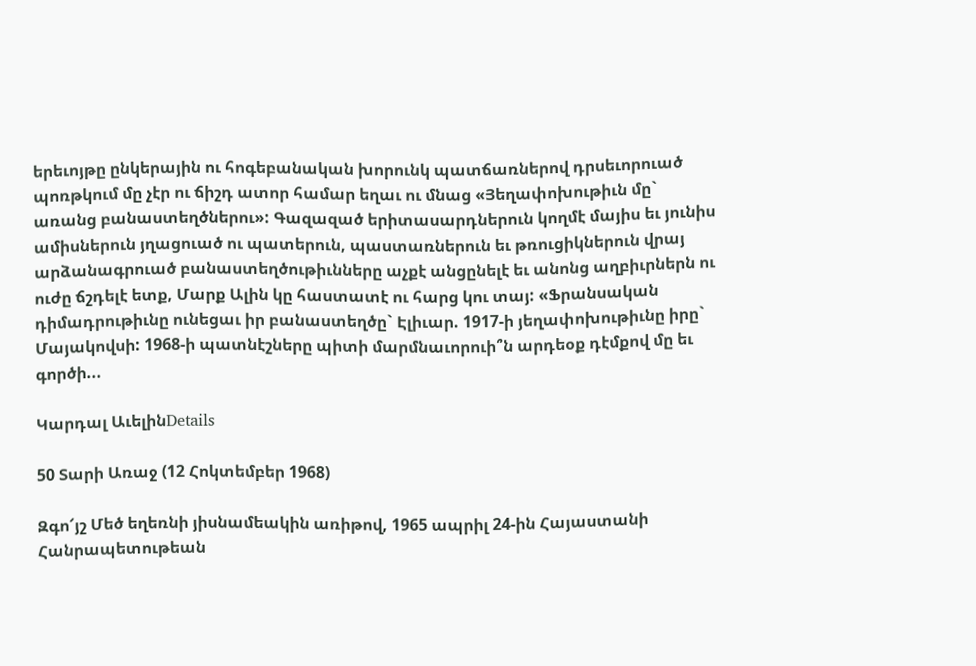երեւոյթը ընկերային ու հոգեբանական խորունկ պատճառներով դրսեւորուած պոռթկում մը չէր ու ճիշդ ատոր համար եղաւ ու մնաց «Յեղափոխութիւն մը` առանց բանաստեղծներու»: Գազազած երիտասարդներուն կողմէ մայիս եւ յունիս ամիսներուն յղացուած ու պատերուն, պաստառներուն եւ թռուցիկներուն վրայ արձանագրուած բանաստեղծութիւնները աչքէ անցընելէ եւ անոնց աղբիւրներն ու ուժը ճշդելէ ետք, Մարք Ալին կը հաստատէ ու հարց կու տայ: «Ֆրանսական դիմադրութիւնը ունեցաւ իր բանաստեղծը` Էլիւար. 1917-ի յեղափոխութիւնը իրը` Մայակովսի: 1968-ի պատնէշները պիտի մարմնաւորուի՞ն արդեօք դէմքով մը եւ գործի...

Կարդալ ԱւելինDetails

50 Տարի Առաջ (12 Հոկտեմբեր 1968)

Զգո՜յշ Մեծ եղեռնի յիսնամեակին առիթով, 1965 ապրիլ 24-ին Հայաստանի Հանրապետութեան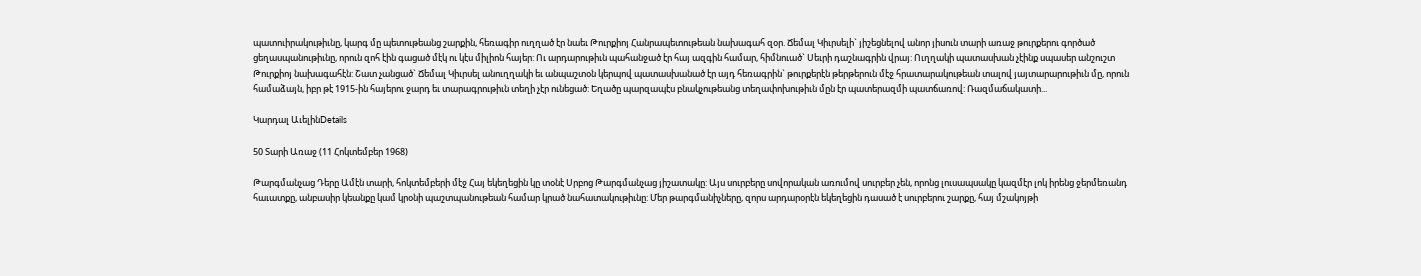պատուիրակութիւնը, կարգ մը պետութեանց շարքին, հեռագիր ուղղած էր նաեւ Թուրքիոյ Հանրապետութեան նախագահ զօր. Ճեմալ Կիւրսելի` յիշեցնելով անոր յիսուն տարի առաջ թուրքերու գործած ցեղասպանութիւնը, որուն զոհ էին գացած մէկ ու կէս միլիոն հայեր: Ու արդարութիւն պահանջած էր հայ ազգին համար, հիմնուած` Սեւրի դաշնագրին վրայ: Ուղղակի պատասխան չէինք սպասեր անշուշտ Թուրքիոյ նախագահէն: Շատ չանցած` Ճեմալ Կիւրսել անուղղակի եւ անպաշտօն կերպով պատասխանած էր այդ հեռագրին` թուրքերէն թերթերուն մէջ հրատարակութեան տալով յայտարարութիւն մը, որուն համաձայն, իբր թէ 1915-ին հայերու ջարդ եւ տարագրութիւն տեղի չէր ունեցած: Եղածը պարզապէս բնակչութեանց տեղափոխութիւն մըն էր պատերազմի պատճառով: Ռազմաճակատի...

Կարդալ ԱւելինDetails

50 Տարի Առաջ (11 Հոկտեմբեր 1968)

Թարգմանչաց Դերը Ամէն տարի, հոկտեմբերի մէջ Հայ եկեղեցին կը տօնէ Սրբոց Թարգմանչաց յիշատակը: Այս սուրբերը սովորական առումով սուրբեր չեն, որոնց լուսապսակը կազմէր լոկ իրենց ջերմեռանդ հաւատքը, անբասիր կեանքը կամ կրօնի պաշտպանութեան համար կրած նահատակութիւնը: Մեր թարգմանիչները, զորս արդարօրէն եկեղեցին դասած է սուրբերու շարքը, հայ մշակոյթի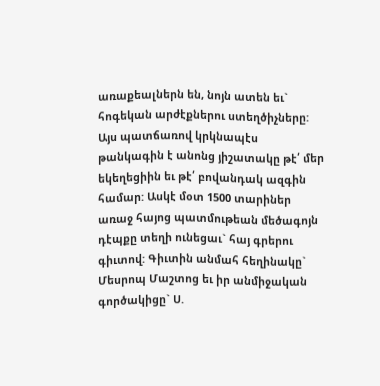առաքեալներն են, նոյն ատեն եւ` հոգեկան արժէքներու ստեղծիչները: Այս պատճառով կրկնապէս թանկագին է անոնց յիշատակը թէ՛ մեր եկեղեցիին եւ թէ՛ բովանդակ ազգին համար: Ասկէ մօտ 1500 տարիներ առաջ հայոց պատմութեան մեծագոյն դէպքը տեղի ունեցաւ` հայ գրերու գիւտով: Գիւտին անմահ հեղինակը` Մեսրոպ Մաշտոց եւ իր անմիջական գործակիցը` Ս.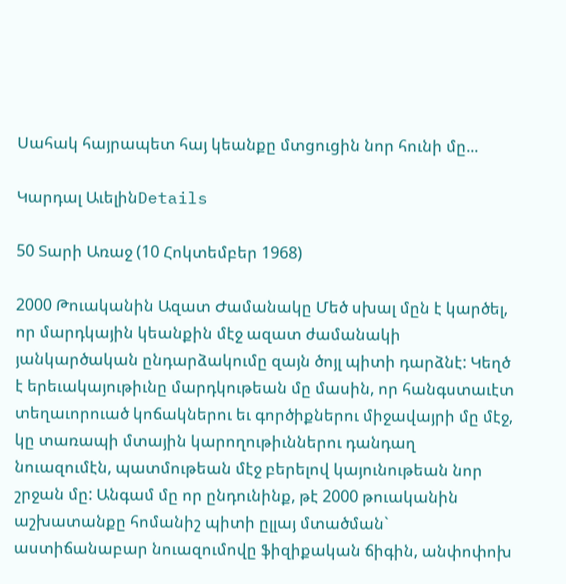Սահակ հայրապետ հայ կեանքը մտցուցին նոր հունի մը...

Կարդալ ԱւելինDetails

50 Տարի Առաջ (10 Հոկտեմբեր 1968)

2000 Թուականին Ազատ Ժամանակը Մեծ սխալ մըն է կարծել, որ մարդկային կեանքին մէջ ազատ ժամանակի յանկարծական ընդարձակումը զայն ծոյլ պիտի դարձնէ: Կեղծ է երեւակայութիւնը մարդկութեան մը մասին, որ հանգստաւէտ տեղաւորուած կոճակներու եւ գործիքներու միջավայրի մը մէջ, կը տառապի մտային կարողութիւններու դանդաղ նուազումէն, պատմութեան մէջ բերելով կայունութեան նոր շրջան մը: Անգամ մը որ ընդունինք, թէ 2000 թուականին աշխատանքը հոմանիշ պիտի ըլլայ մտածման`  աստիճանաբար նուազումովը ֆիզիքական ճիգին, անփոփոխ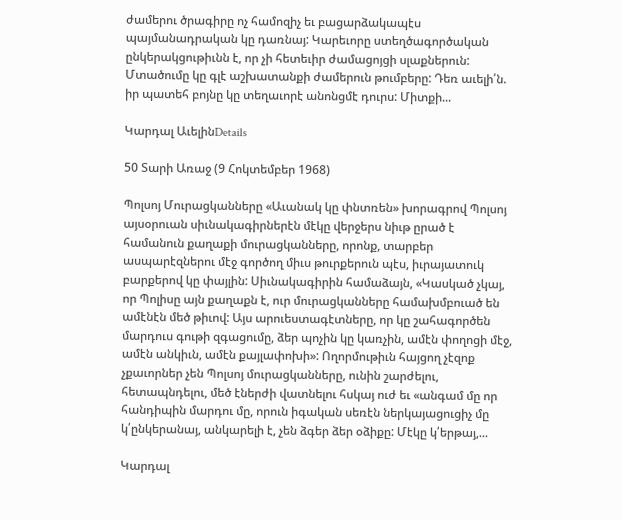ժամերու ծրագիրը ոչ համոզիչ եւ բացարձակապէս պայմանադրական կը դառնայ: Կարեւորը ստեղծագործական ընկերակցութիւնն է, որ չի հետեւիր ժամացոյցի սլաքներուն: Մտածումը կը գլէ աշխատանքի ժամերուն թումբերը: Դեռ աւելի՛ն. իր պատեհ բոյնը կը տեղաւորէ անոնցմէ դուրս: Միտքի...

Կարդալ ԱւելինDetails

50 Տարի Առաջ (9 Հոկտեմբեր 1968)

Պոլսոյ Մուրացկանները «Աւանակ կը փնտռեն» խորագրով Պոլսոյ այսօրուան սիւնակագիրներէն մէկը վերջերս նիւթ ըրած է համանուն քաղաքի մուրացկանները, որոնք, տարբեր ասպարէզներու մէջ գործող միւս թուրքերուն պէս, իւրայատուկ բարքերով կը փայլին: Սիւնակագիրին համաձայն, «Կասկած չկայ, որ Պոլիսը այն քաղաքն է, ուր մուրացկանները համախմբուած են ամէնէն մեծ թիւով: Այս արուեստագէտները, որ կը շահագործեն մարդուս գութի զգացումը, ձեր պոչին կը կառչին, ամէն փողոցի մէջ, ամէն անկիւն, ամէն քայլափոխի»: Ողորմութիւն հայցող չէզոք չքաւորներ չեն Պոլսոյ մուրացկանները, ունին շարժելու, հետապնդելու, մեծ էներժի վատնելու հսկայ ուժ եւ «անգամ մը որ հանդիպին մարդու մը, որուն իգական սեռէն ներկայացուցիչ մը կ՛ընկերանայ, անկարելի է, չեն ձգեր ձեր օձիքը: Մէկը կ՛երթայ,...

Կարդալ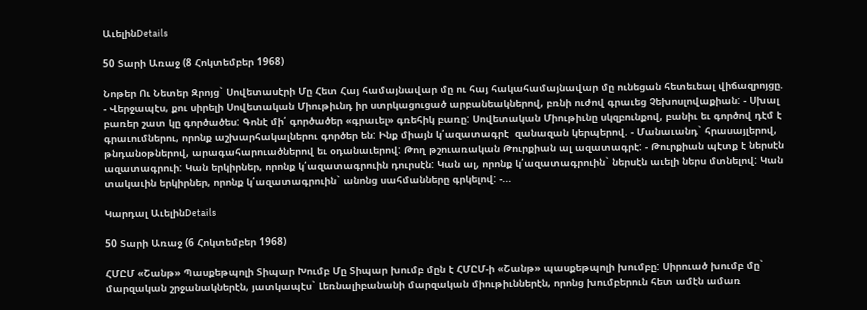ԱւելինDetails

50 Տարի Առաջ (8 Հոկտեմբեր 1968)

Նոթեր Ու Նետեր Զրոյց` Սովետասէրի Մը Հետ Հայ համայնավար մը ու հայ հակահամայնավար մը ունեցան հետեւեալ վիճազրոյցը. - Վերջապէս, քու սիրելի Սովետական Միութիւնդ իր ստրկացուցած արբանեակներով, բռնի ուժով գրաւեց Չեխոսլովաքիան: - Սխալ բառեր շատ կը գործածես: Գոնէ մի՛ գործածեր «գրաւել» գռեհիկ բառը: Սովետական Միութիւնը սկզբունքով, բանիւ եւ գործով դէմ է գրաւումներու, որոնք աշխարհակալներու գործեր են: Ինք միայն կ՛ազատագրէ  զանազան կերպերով. - Մանաւանդ` հրասայլերով, թնդանօթներով, արագահարուածներով եւ օդանաւերով: Թող թշուառական Թուրքիան ալ ազատագրէ: - Թուրքիան պէտք է ներսէն ազատագրուի: Կան երկիրներ, որոնք կ՛ազատագրուին դուրսէն: Կան ալ, որոնք կ՛ազատագրուին` ներսէն աւելի ներս մտնելով: Կան տակաւին երկիրներ, որոնք կ՛ազատագրուին` անոնց սահմանները գրկելով: -...

Կարդալ ԱւելինDetails

50 Տարի Առաջ (6 Հոկտեմբեր 1968)

ՀՄԸՄ «Շանթ» Պասքեթպոլի Տիպար Խումբ Մը Տիպար խումբ մըն է ՀՄԸՄ-ի «Շանթ» պասքեթպոլի խումբը: Սիրուած խումբ մը` մարզական շրջանակներէն, յատկապէս` Լեռնալիբանանի մարզական միութիւններէն, որոնց խումբերուն հետ ամէն ամառ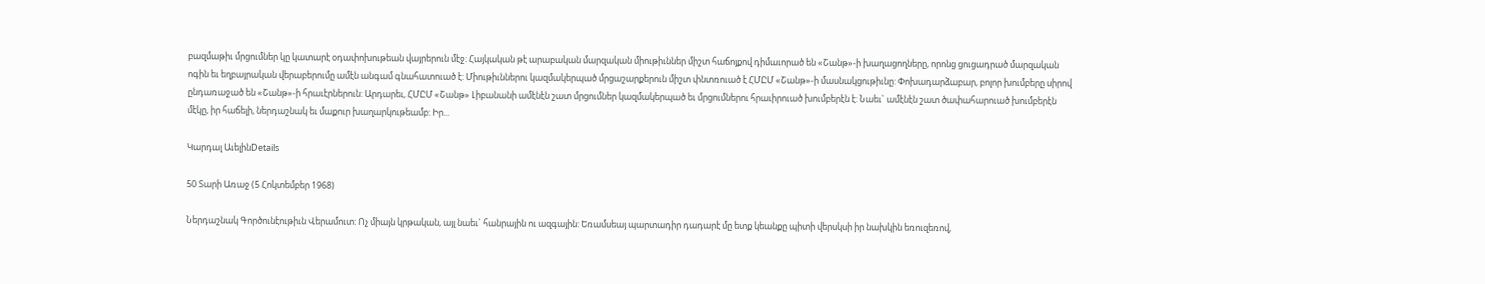բազմաթիւ մրցումներ կը կատարէ օդափոխութեան վայրերուն մէջ: Հայկական թէ արաբական մարզական միութիւններ միշտ հաճոյքով դիմաւորած են «Շանթ»-ի խաղացողները, որոնց ցուցադրած մարզական ոգին եւ եղբայրական վերաբերումը ամէն անգամ գնահատուած է: Միութիւններու կազմակերպած մրցաշարքերուն միշտ փնտռուած է ՀՄԸՄ «Շանթ»-ի մասնակցութիւնը: Փոխադարձաբար, բոլոր խումբերը սիրով ընդառաջած են «Շանթ»-ի հրաւէրներուն: Արդարեւ, ՀՄԸՄ «Շանթ» Լիբանանի ամէնէն շատ մրցումներ կազմակերպած եւ մրցումներու հրաւիրուած խումբերէն է: Նաեւ` ամէնէն շատ ծափահարուած խումբերէն մէկը, իր հաճելի, ներդաշնակ եւ մաքուր խաղարկութեամբ: Իր...

Կարդալ ԱւելինDetails

50 Տարի Առաջ (5 Հոկտեմբեր 1968)

Ներդաշնակ Գործունէութիւն Վերամուտ: Ոչ միայն կրթական, այլ նաեւ` հանրային ու ազգային: Եռամսեայ պարտադիր դադարէ մը ետք կեանքը պիտի վերսկսի իր նախկին եռուզեռով,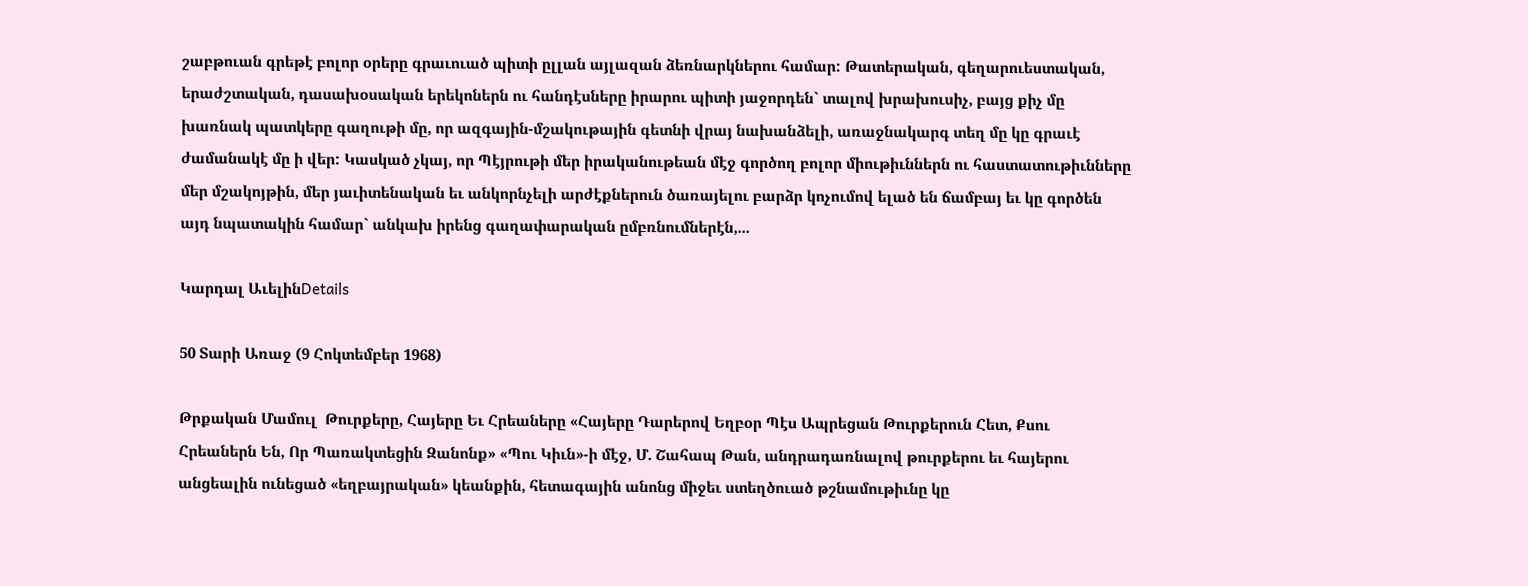շաբթուան գրեթէ բոլոր օրերը գրաւուած պիտի ըլլան այլազան ձեռնարկներու համար: Թատերական, գեղարուեստական, երաժշտական, դասախօսական երեկոներն ու հանդէսները իրարու պիտի յաջորդեն` տալով խրախուսիչ, բայց քիչ մը խառնակ պատկերը գաղութի մը, որ ազգային-մշակութային գետնի վրայ նախանձելի, առաջնակարգ տեղ մը կը գրաւէ ժամանակէ մը ի վեր: Կասկած չկայ, որ Պէյրութի մեր իրականութեան մէջ գործող բոլոր միութիւններն ու հաստատութիւնները մեր մշակոյթին, մեր յաւիտենական եւ անկորնչելի արժէքներուն ծառայելու բարձր կոչումով ելած են ճամբայ եւ կը գործեն այդ նպատակին համար` անկախ իրենց գաղափարական ըմբռնումներէն,...

Կարդալ ԱւելինDetails

50 Տարի Առաջ (9 Հոկտեմբեր 1968)

Թրքական Մամուլ  Թուրքերը, Հայերը Եւ Հրեաները «Հայերը Դարերով Եղբօր Պէս Ապրեցան Թուրքերուն Հետ, Քսու Հրեաներն Են, Որ Պառակտեցին Զանոնք» «Պու Կիւն»-ի մէջ, Մ. Շահապ Թան, անդրադառնալով թուրքերու եւ հայերու անցեալին ունեցած «եղբայրական» կեանքին, հետագային անոնց միջեւ ստեղծուած թշնամութիւնը կը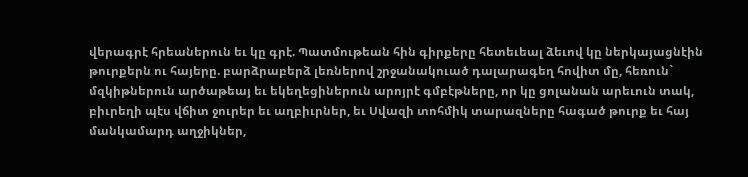վերագրէ հրեաներուն եւ կը գրէ. Պատմութեան հին գիրքերը հետեւեալ ձեւով կը ներկայացնէին թուրքերն ու հայերը. բարձրաբերձ լեռներով շրջանակուած դալարագեղ հովիտ մը, հեռուն` մզկիթներուն արծաթեայ եւ եկեղեցիներուն արոյրէ գմբէթները, որ կը ցոլանան արեւուն տակ, բիւրեղի պէս վճիտ ջուրեր եւ աղբիւրներ, եւ Սվազի տոհմիկ տարազները հագած թուրք եւ հայ մանկամարդ աղջիկներ,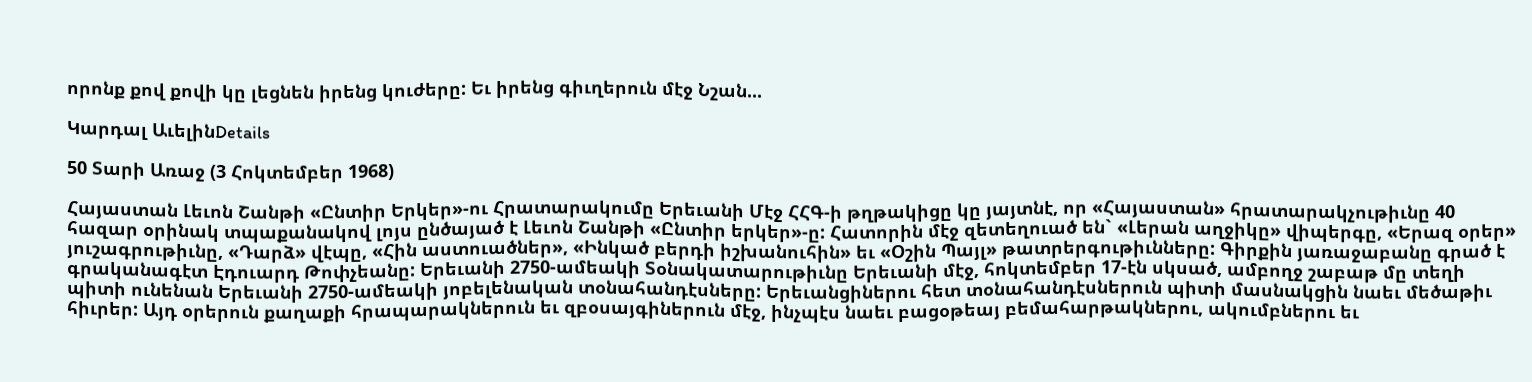որոնք քով քովի կը լեցնեն իրենց կուժերը: Եւ իրենց գիւղերուն մէջ Նշան...

Կարդալ ԱւելինDetails

50 Տարի Առաջ (3 Հոկտեմբեր 1968)

Հայաստան Լեւոն Շանթի «Ընտիր Երկեր»-ու Հրատարակումը Երեւանի Մէջ ՀՀԳ-ի թղթակիցը կը յայտնէ, որ «Հայաստան» հրատարակչութիւնը 40 հազար օրինակ տպաքանակով լոյս ընծայած է Լեւոն Շանթի «Ընտիր երկեր»-ը: Հատորին մէջ զետեղուած են` «Լերան աղջիկը» վիպերգը, «Երազ օրեր» յուշագրութիւնը, «Դարձ» վէպը, «Հին աստուածներ», «Ինկած բերդի իշխանուհին» եւ «Օշին Պայլ» թատրերգութիւնները: Գիրքին յառաջաբանը գրած է գրականագէտ Էդուարդ Թոփչեանը: Երեւանի 2750-ամեակի Տօնակատարութիւնը Երեւանի մէջ, հոկտեմբեր 17-էն սկսած, ամբողջ շաբաթ մը տեղի պիտի ունենան Երեւանի 2750-ամեակի յոբելենական տօնահանդէսները: Երեւանցիներու հետ տօնահանդէսներուն պիտի մասնակցին նաեւ մեծաթիւ հիւրեր: Այդ օրերուն քաղաքի հրապարակներուն եւ զբօսայգիներուն մէջ, ինչպէս նաեւ բացօթեայ բեմահարթակներու, ակումբներու եւ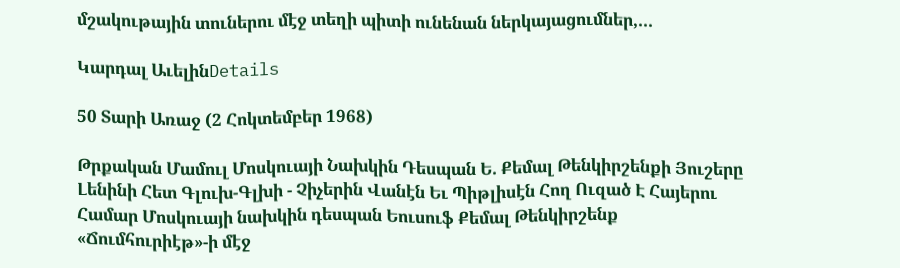մշակութային տուներու մէջ տեղի պիտի ունենան ներկայացումներ,...

Կարդալ ԱւելինDetails

50 Տարի Առաջ (2 Հոկտեմբեր 1968)

Թրքական Մամուլ Մոսկուայի Նախկին Դեսպան Ե. Քեմալ Թենկիրշենքի Յուշերը Լենինի Հետ Գլուխ-Գլխի - Չիչերին Վանէն Եւ Պիթլիսէն Հող Ուզած Է Հայերու Համար Մոսկուայի նախկին դեսպան Եուսուֆ Քեմալ Թենկիրշենք «Ճումհուրիէթ»-ի մէջ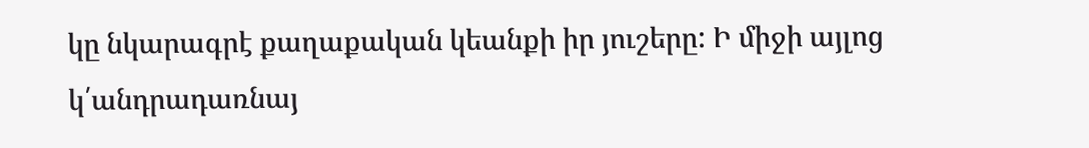կը նկարագրէ քաղաքական կեանքի իր յուշերը: Ի միջի այլոց կ՛անդրադառնայ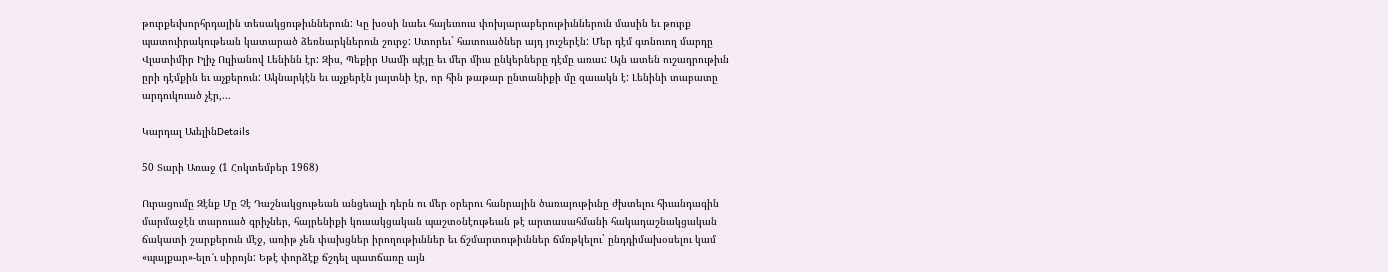թուրքեւխորհրդային տեսակցութիւններուն: Կը խօսի նաեւ հայեւռուս փոխյարաբերութիւններուն մասին եւ թուրք պատուիրակութեան կատարած ձեռնարկներուն շուրջ: Ստորեւ` հատուածներ այդ յուշերէն: Մեր դէմ գտնուող մարդը Վլատիմիր Իլիչ Ուլիանով Լենինն էր: Զիս, Պեքիր Սամի պէյը եւ մեր միւս ընկերները դէմը առաւ: Այն ատեն ուշադրութիւն ըրի դէմքին եւ աչքերուն: Ակնարկէն եւ աչքերէն յայտնի էր, որ հին թաթար ընտանիքի մը զաւակն է: Լենինի տաբատը արդուկուած չէր,...

Կարդալ ԱւելինDetails

50 Տարի Առաջ (1 Հոկտեմբեր 1968)

Ուրացումը Զէնք Մը Չէ Դաշնակցութեան անցեալի դերն ու մեր օրերու հանրային ծառայութիւնը ժխտելու հիւանդագին մարմաջէն տարուած գրիչներ, հայրենիքի կուսակցական պաշտօնէութեան թէ արտասահմանի հակադաշնակցական ճակատի շարքերուն մէջ, առիթ չեն փախցներ իրողութիւններ եւ ճշմարտութիւններ ճմռթկելու` ընդդիմախօսելու կամ «պայքար»-ելո՜ւ սիրոյն: Եթէ փորձէք ճշդել պատճառը այն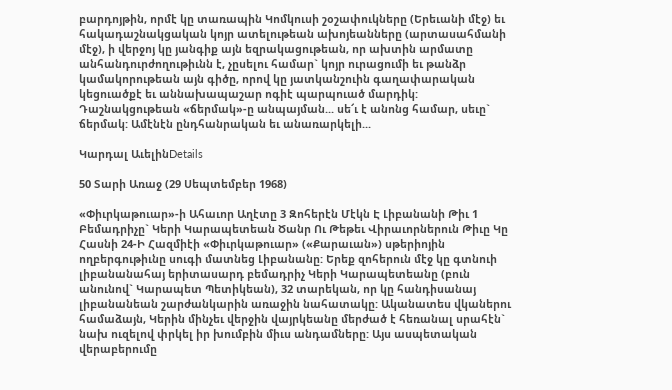բարդոյթին, որմէ կը տառապին Կոմկուսի շօշափուկները (Երեւանի մէջ) եւ հակադաշնակցական կոյր ատելութեան ախոյեանները (արտասահմանի մէջ), ի վերջոյ կը յանգիք այն եզրակացութեան, որ ախտին արմատը անհանդուրժողութիւնն է, չըսելու համար` կոյր ուրացումի եւ թանձր կամակորութեան այն գիծը, որով կը յատկանշուին գաղափարական կեցուածքէ եւ աննախապաշար ոգիէ պարպուած մարդիկ: Դաշնակցութեան «ճերմակ»-ը անպայման... սե՜ւ է անոնց համար, սեւը` ճերմակ: Ամէնէն ընդհանրական եւ անառարկելի...

Կարդալ ԱւելինDetails

50 Տարի Առաջ (29 Սեպտեմբեր 1968)

«Փիւրկաթուար»-ի Ահաւոր Աղէտը 3 Զոհերէն Մէկն Է Լիբանանի Թիւ 1 Բեմադրիչը` Կերի Կարապետեան Ծանր Ու Թեթեւ Վիրաւորներուն Թիւը Կը Հասնի 24-Ի Հազմիէի «Փիւրկաթուար» («Քարաւան») սթերիոյին ողբերգութիւնը սուգի մատնեց Լիբանանը: Երեք զոհերուն մէջ կը գտնուի լիբանանահայ երիտասարդ բեմադրիչ Կերի Կարապետեանը (բուն անունով` Կարապետ Պետիկեան), 32 տարեկան, որ կը հանդիսանայ լիբանանեան շարժանկարին առաջին նահատակը: Ականատես վկաներու համաձայն, Կերին մինչեւ վերջին վայրկեանը մերժած է հեռանալ սրահէն` նախ ուզելով փրկել իր խումբին միւս անդամները: Այս ասպետական վերաբերումը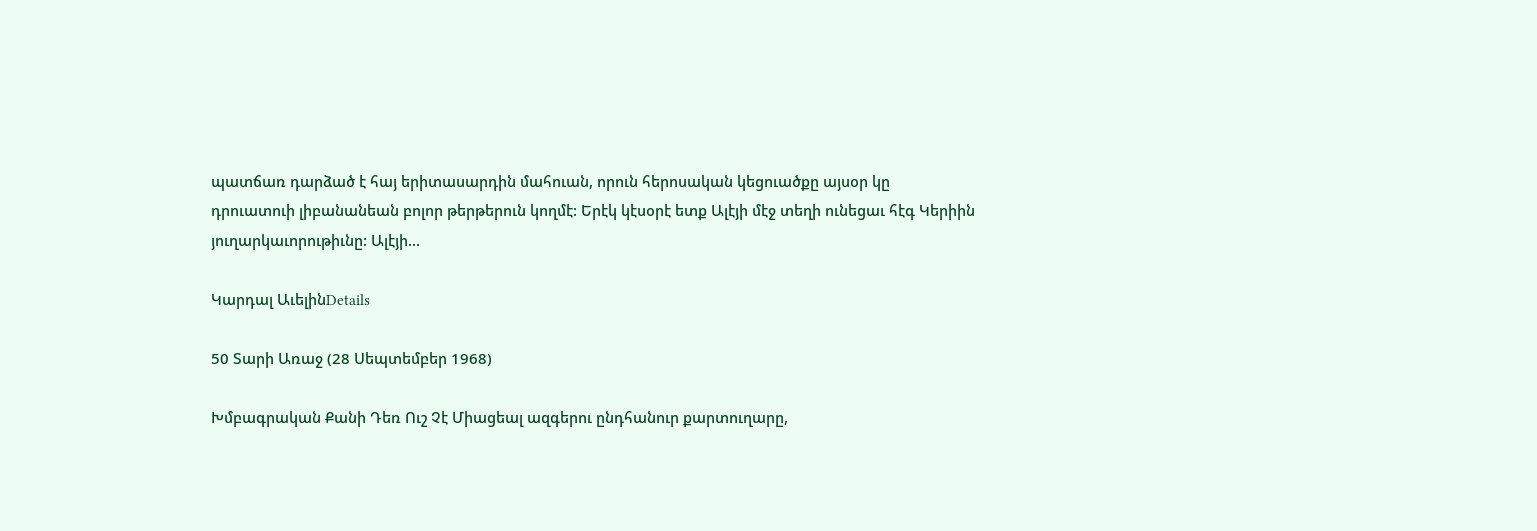պատճառ դարձած է հայ երիտասարդին մահուան, որուն հերոսական կեցուածքը այսօր կը դրուատուի լիբանանեան բոլոր թերթերուն կողմէ: Երէկ կէսօրէ ետք Ալէյի մէջ տեղի ունեցաւ հէգ Կերիին յուղարկաւորութիւնը: Ալէյի...

Կարդալ ԱւելինDetails

50 Տարի Առաջ (28 Սեպտեմբեր 1968)

Խմբագրական Քանի Դեռ Ուշ Չէ Միացեալ ազգերու ընդհանուր քարտուղարը,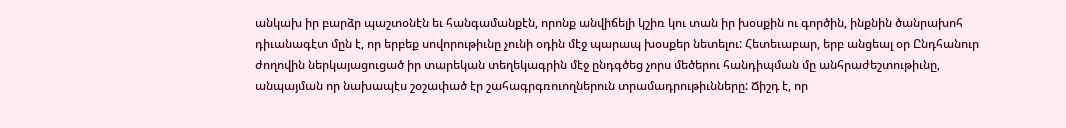անկախ իր բարձր պաշտօնէն եւ հանգամանքէն, որոնք անվիճելի կշիռ կու տան իր խօսքին ու գործին, ինքնին ծանրախոհ դիւանագէտ մըն է, որ երբեք սովորութիւնը չունի օդին մէջ պարապ խօսքեր նետելու: Հետեւաբար, երբ անցեալ օր Ընդհանուր ժողովին ներկայացուցած իր տարեկան տեղեկագրին մէջ ընդգծեց չորս մեծերու հանդիպման մը անհրաժեշտութիւնը, անպայման որ նախապէս շօշափած էր շահագրգռուողներուն տրամադրութիւնները: Ճիշդ է, որ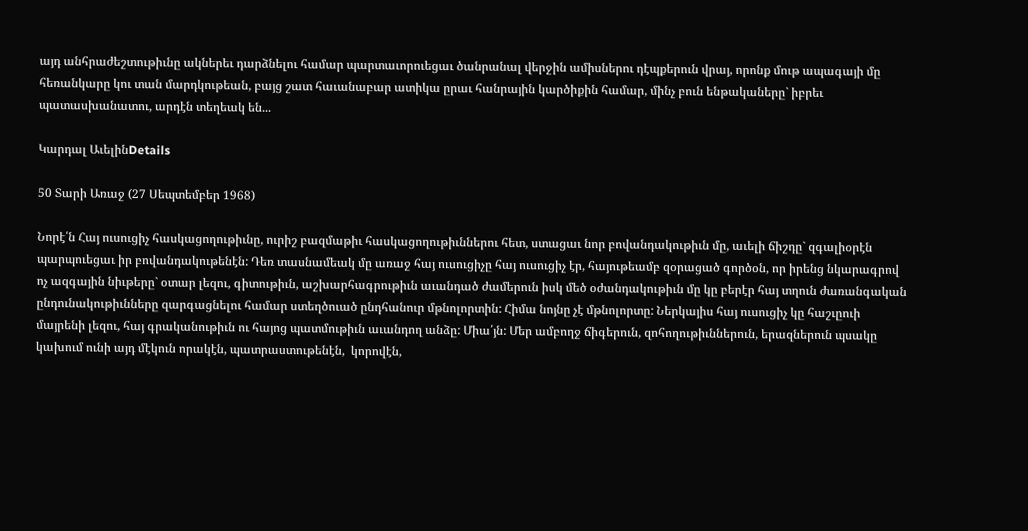այդ անհրաժեշտութիւնը ակներեւ դարձնելու համար պարտաւորուեցաւ ծանրանալ վերջին ամիսներու դէպքերուն վրայ, որոնք մութ ապագայի մը հեռանկարը կու տան մարդկութեան, բայց շատ հաւանաբար ատիկա ըրաւ հանրային կարծիքին համար, մինչ բուն ենթակաները` իբրեւ պատասխանատու, արդէն տեղեակ են...

Կարդալ ԱւելինDetails

50 Տարի Առաջ (27 Սեպտեմբեր 1968)

Նորէ՛ն Հայ ուսուցիչ հասկացողութիւնը, ուրիշ բազմաթիւ հասկացողութիւններու հետ, ստացաւ նոր բովանդակութիւն մը, աւելի ճիշդը` զգալիօրէն պարպուեցաւ իր բովանդակութենէն: Դեռ տասնամեակ մը առաջ հայ ուսուցիչը հայ ուսուցիչ էր, հայութեամբ զօրացած գործօն, որ իրենց նկարագրով ոչ ազգային նիւթերը` օտար լեզու, գիտութիւն, աշխարհագրութիւն աւանդած ժամերուն իսկ մեծ օժանդակութիւն մը կը բերէր հայ տղուն ժառանգական ընդունակութիւնները զարգացնելու համար ստեղծուած ընդհանուր մթնոլորտին: Հիմա նոյնը չէ մթնոլորտը: Ներկայիս հայ ուսուցիչ կը հաշւըուի մայրենի լեզու, հայ գրականութիւն ու հայոց պատմութիւն աւանդող անձը: Միա՛յն: Մեր ամբողջ ճիգերուն, զոհողութիւններուն, երազներուն պսակը կախում ունի այդ մէկուն որակէն, պատրաստութենէն,  կորովէն,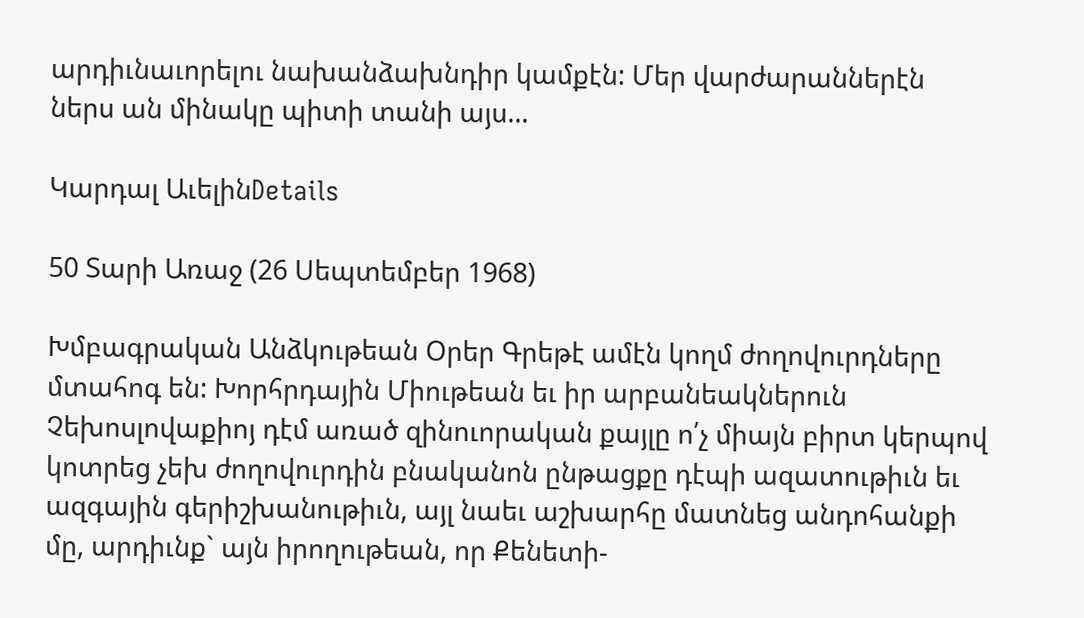արդիւնաւորելու նախանձախնդիր կամքէն: Մեր վարժարաններէն ներս ան մինակը պիտի տանի այս...

Կարդալ ԱւելինDetails

50 Տարի Առաջ (26 Սեպտեմբեր 1968)

Խմբագրական Անձկութեան Օրեր Գրեթէ ամէն կողմ ժողովուրդները մտահոգ են: Խորհրդային Միութեան եւ իր արբանեակներուն Չեխոսլովաքիոյ դէմ առած զինուորական քայլը ո՛չ միայն բիրտ կերպով կոտրեց չեխ ժողովուրդին բնականոն ընթացքը դէպի ազատութիւն եւ ազգային գերիշխանութիւն, այլ նաեւ աշխարհը մատնեց անդոհանքի մը, արդիւնք` այն իրողութեան, որ Քենետի-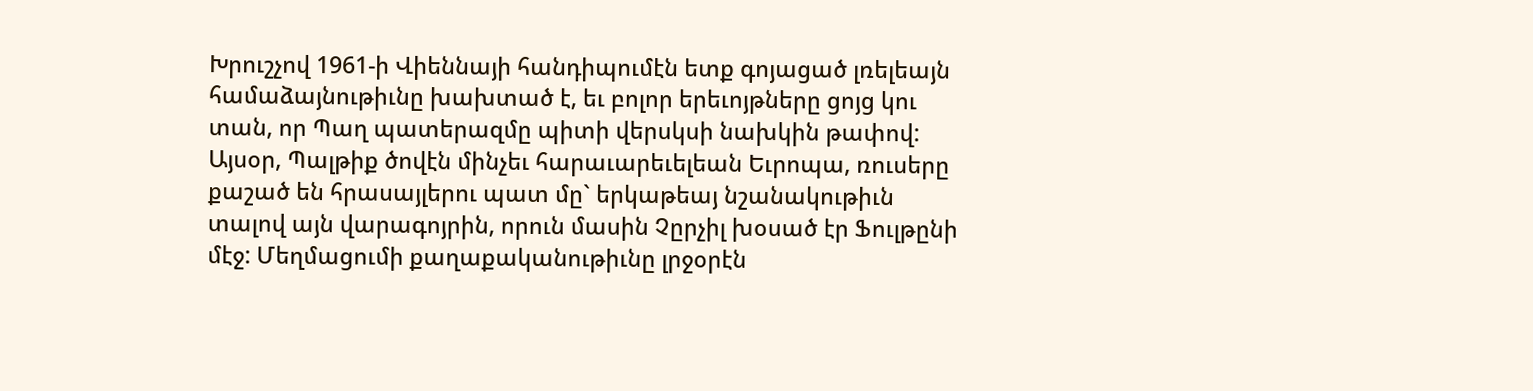Խրուշչով 1961-ի Վիեննայի հանդիպումէն ետք գոյացած լռելեայն համաձայնութիւնը խախտած է, եւ բոլոր երեւոյթները ցոյց կու տան, որ Պաղ պատերազմը պիտի վերսկսի նախկին թափով: Այսօր, Պալթիք ծովէն մինչեւ հարաւարեւելեան Եւրոպա, ռուսերը քաշած են հրասայլերու պատ մը` երկաթեայ նշանակութիւն տալով այն վարագոյրին, որուն մասին Չըրչիլ խօսած էր Ֆուլթընի մէջ: Մեղմացումի քաղաքականութիւնը լրջօրէն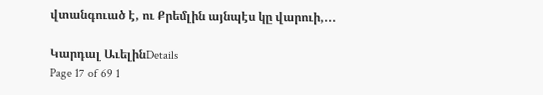վտանգուած է, ու Քրեմլին այնպէս կը վարուի,...

Կարդալ ԱւելինDetails
Page 17 of 69 1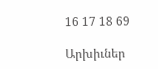16 17 18 69

Արխիւներ